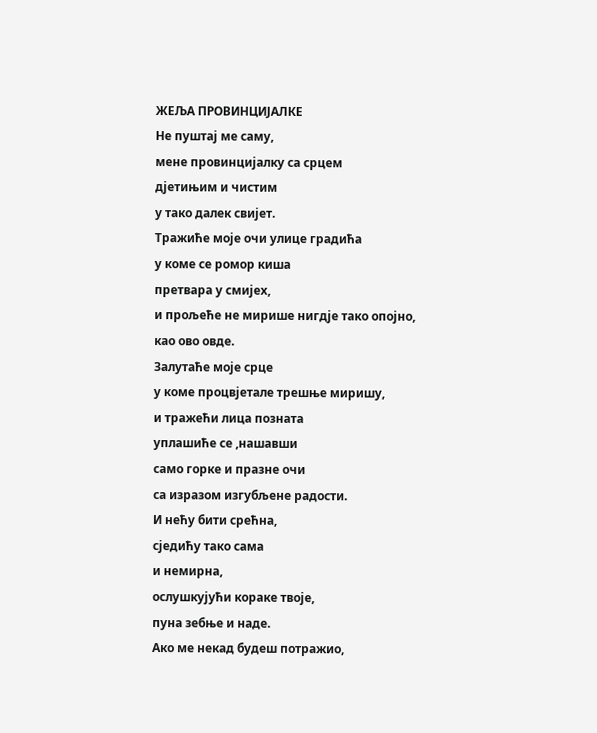ЖЕЉА ПРОВИНЦИЈАЛКЕ
Не пуштај ме саму,
мене провинцијалку са срцем
дјетињим и чистим
у тако далек свијет.
Тражиће моје очи улице градића
у коме се ромор киша
претвара у смијех,
и прољеће не мирише нигдје тако опојно,
као ово овде.
Залутаће моје срце
у коме процвјетале трешње миришу,
и тражећи лица позната
уплашиће се ,нашавши
само горке и празне очи
са изразом изгубљене радости.
И нећу бити срећна,
сједићу тако сама
и немирна,
ослушкујући кораке твоје,
пуна зебње и наде.
Ако ме некад будеш потражио,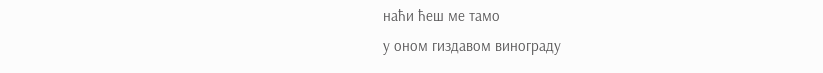наћи ћеш ме тамо
у оном гиздавом винограду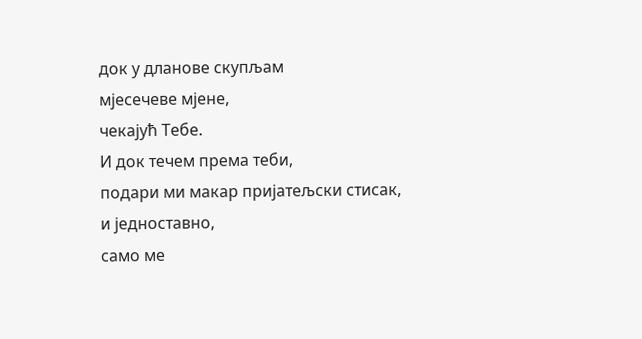док у дланове скупљам
мјесечеве мјене,
чекајућ Тебе.
И док течем према теби,
подари ми макар пријатељски стисак,
и једноставно,
само ме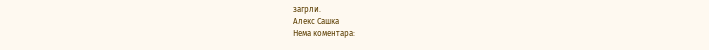загрли.
Алекс Сашка
Нема коментара: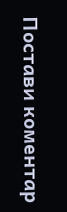Постави коментар